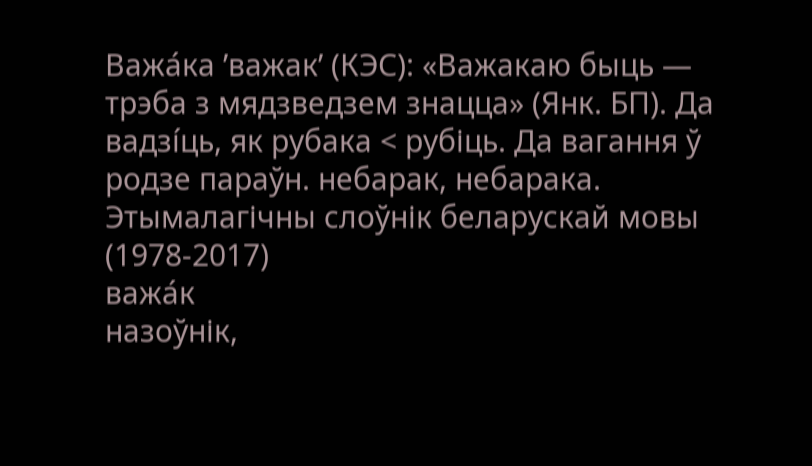Важа́ка ’важак’ (КЭС): «Важакаю быць — трэба з мядзведзем знацца» (Янк. БП). Да вадзі́ць, як рубака < рубіць. Да вагання ў родзе параўн. небарак, небарака.
Этымалагічны слоўнік беларускай мовы (1978-2017)
важа́к
назоўнік,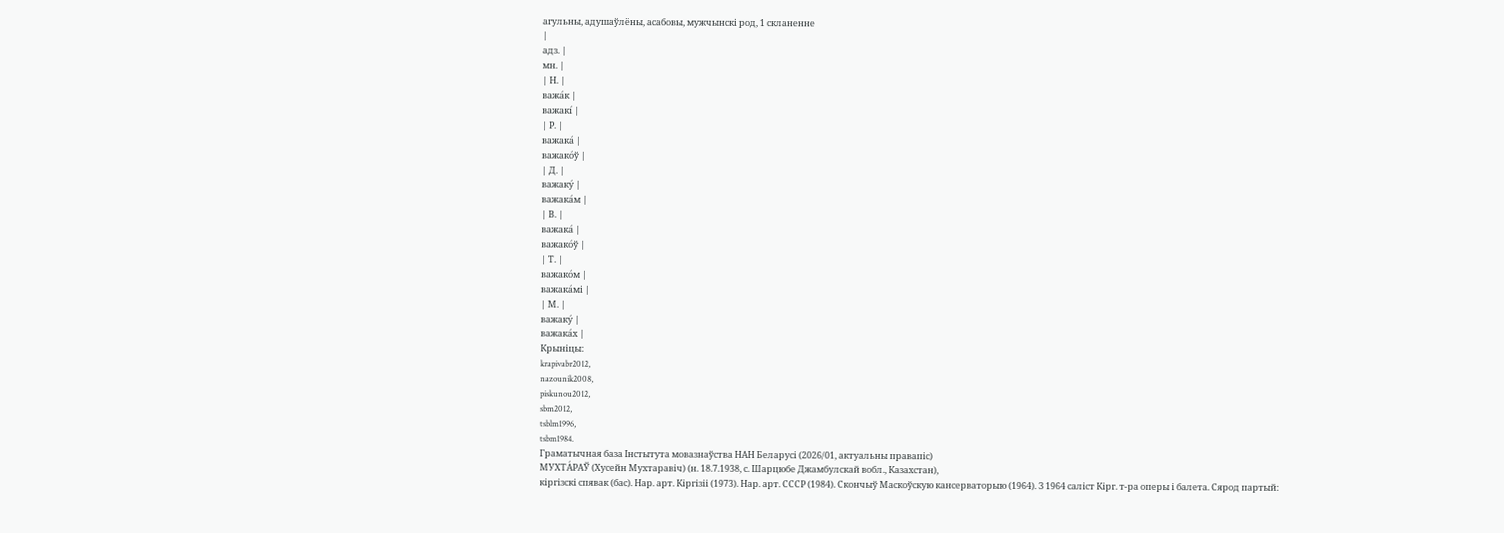агульны, адушаўлёны, асабовы, мужчынскі род, 1 скланенне
|
адз. |
мн. |
| Н. |
важа́к |
важакі́ |
| Р. |
важака́ |
важако́ў |
| Д. |
важаку́ |
важака́м |
| В. |
важака́ |
важако́ў |
| Т. |
важако́м |
важака́мі |
| М. |
важаку́ |
важака́х |
Крыніцы:
krapivabr2012,
nazounik2008,
piskunou2012,
sbm2012,
tsblm1996,
tsbm1984.
Граматычная база Інстытута мовазнаўства НАН Беларусі (2026/01, актуальны правапіс)
МУХТА́РАЎ (Хусейн Мухтаравіч) (н. 18.7.1938, с. Шарцюбе Джамбулскай вобл., Казахстан),
кіргізскі спявак (бас). Нар. арт. Кіргізіі (1973). Нар. арт. СССР (1984). Скончыў Маскоўскую кансерваторыю (1964). З 1964 саліст Кірг. т-ра оперы і балета. Сярод партый: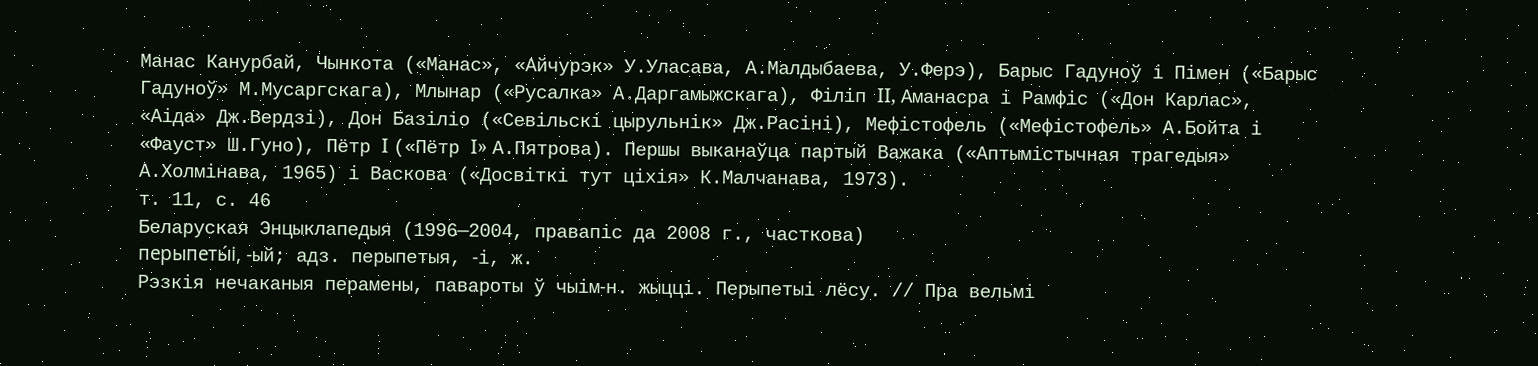Манас Канурбай, Чынкота («Манас», «Айчурэк» У.Уласава, А.Малдыбаева, У.Ферэ), Барыс Гадуноў і Пімен («Барыс Гадуноў» М.Мусаргскага), Млынар («Русалка» А.Даргамыжскага), Філіп II, Аманасра і Рамфіс («Дон Карлас», «Аіда» Дж.Вердзі), Дон Базіліо («Севільскі цырульнік» Дж.Расіні), Мефістофель («Мефістофель» А.Бойта і «Фауст» Ш.Гуно), Пётр I («Пётр I» А.Пятрова). Першы выканаўца партый Важака («Аптымістычная трагедыя» А.Холмінава, 1965) і Васкова («Досвіткі тут ціхія» К.Малчанава, 1973).
т. 11, с. 46
Беларуская Энцыклапедыя (1996—2004, правапіс да 2008 г., часткова)
перыпеты́і, ‑ый; адз. перыпетыя, ‑і, ж.
Рэзкія нечаканыя перамены, павароты ў чыім‑н. жыцці. Перыпетыі лёсу. // Пра вельмі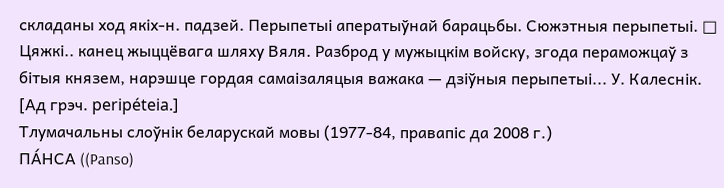складаны ход якіх‑н. падзей. Перыпетыі аператыўнай барацьбы. Сюжэтныя перыпетыі. □ Цяжкі.. канец жыццёвага шляху Вяля. Разброд у мужыцкім войску, згода пераможцаў з бітыя князем, нарэшце гордая самаізаляцыя важака — дзіўныя перыпетыі... У. Калеснік.
[Ад грэч. peripéteia.]
Тлумачальны слоўнік беларускай мовы (1977-84, правапіс да 2008 г.)
ПА́НСА ((Panso)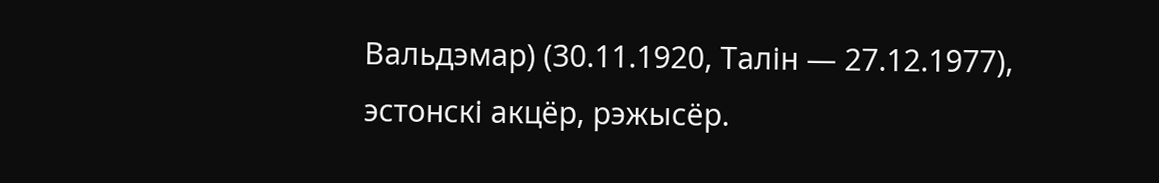Вальдэмар) (30.11.1920, Талін — 27.12.1977),
эстонскі акцёр, рэжысёр.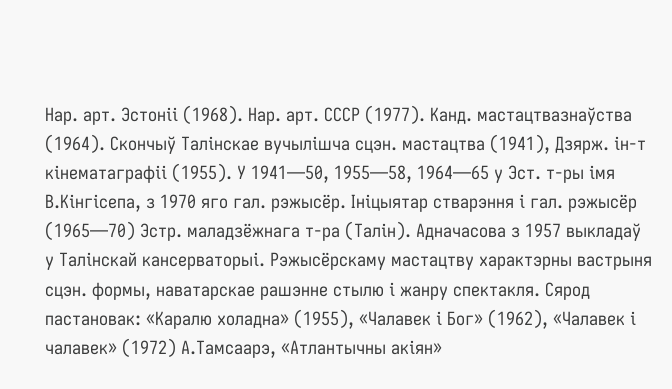Нар. арт. Эстоніі (1968). Нар. арт. СССР (1977). Канд. мастацтвазнаўства (1964). Скончыў Талінскае вучылішча сцэн. мастацтва (1941), Дзярж. ін-т кінематаграфіі (1955). У 1941—50, 1955—58, 1964—65 у Эст. т-ры імя В.Кінгісепа, з 1970 яго гал. рэжысёр. Ініцыятар стварэння і гал. рэжысёр (1965—70) Эстр. маладзёжнага т-ра (Талін). Адначасова з 1957 выкладаў у Талінскай кансерваторыі. Рэжысёрскаму мастацтву характэрны вастрыня сцэн. формы, наватарскае рашэнне стылю і жанру спектакля. Сярод пастановак: «Каралю холадна» (1955), «Чалавек і Бог» (1962), «Чалавек і чалавек» (1972) А.Тамсаарэ, «Атлантычны акіян»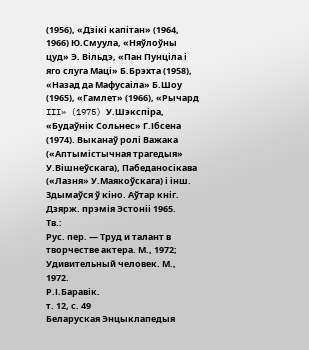(1956), «Дзікі капітан» (1964, 1966) Ю.Смуула, «Няўлоўны цуд» Э. Вільдэ, «Пан Пунціла і яго слуга Маці» Б.Брэхта (1958), «Назад да Мафусаіла» Б.Шоу (1965), «Гамлет» (1966), «Рычард III» (1975) У.Шэкспіра, «Будаўнік Сольнес» Г.Ібсена (1974). Выканаў ролі Важака («Аптымістычная трагедыя» У.Вішнеўскага), Пабеданосікава («Лазня» У.Маякоўскага) і інш. Здымаўся ў кіно. Аўтар кніг. Дзярж. прэмія Эстоніі 1965.
Тв.:
Рус. пер. — Труд и талант в творчестве актера. М., 1972;
Удивительный человек. М., 1972.
Р.І.Баравік.
т. 12, с. 49
Беларуская Энцыклапедыя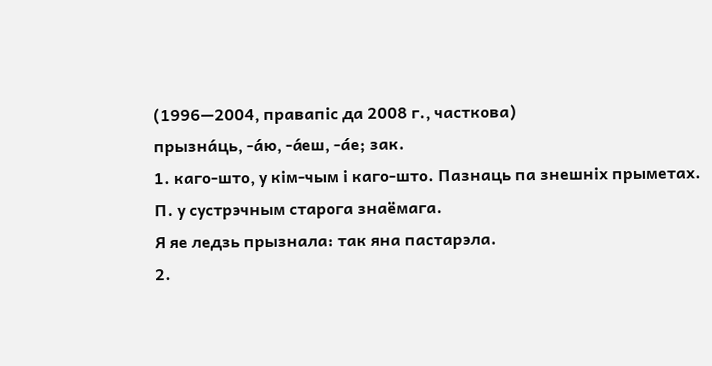(1996—2004, правапіс да 2008 г., часткова)
прызна́ць, -а́ю, -а́еш, -а́е; зак.
1. каго-што, у кім-чым і каго-што. Пазнаць па знешніх прыметах.
П. у сустрэчным старога знаёмага.
Я яе ледзь прызнала: так яна пастарэла.
2.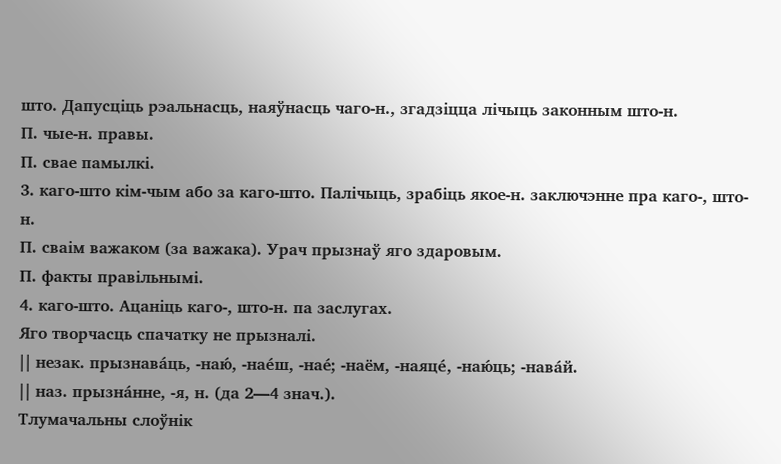што. Дапусціць рэальнасць, наяўнасць чаго-н., згадзіцца лічыць законным што-н.
П. чые-н. правы.
П. свае памылкі.
3. каго-што кім-чым або за каго-што. Палічыць, зрабіць якое-н. заключэнне пра каго-, што-н.
П. сваім важаком (за важака). Урач прызнаў яго здаровым.
П. факты правільнымі.
4. каго-што. Ацаніць каго-, што-н. па заслугах.
Яго творчасць спачатку не прызналі.
|| незак. прызнава́ць, -наю́, -нае́ш, -нае́; -наём, -наяце́, -наю́ць; -нава́й.
|| наз. прызна́нне, -я, н. (да 2—4 знач.).
Тлумачальны слоўнік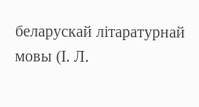беларускай літаратурнай мовы (І. Л.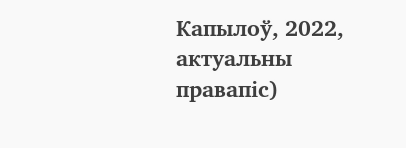Капылоў, 2022, актуальны правапіс)